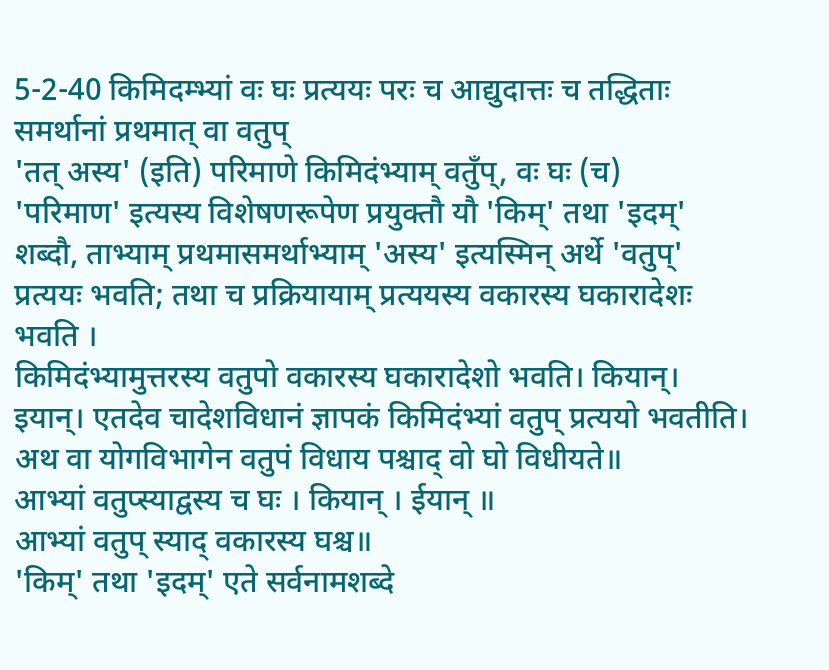5-2-40 किमिदम्भ्यां वः घः प्रत्ययः परः च आद्युदात्तः च तद्धिताः समर्थानां प्रथमात् वा वतुप्
'तत् अस्य' (इति) परिमाणे किमिदंभ्याम् वतुँप्, वः घः (च)
'परिमाण' इत्यस्य विशेषणरूपेण प्रयुक्तौ यौ 'किम्' तथा 'इदम्' शब्दौ, ताभ्याम् प्रथमासमर्थाभ्याम् 'अस्य' इत्यस्मिन् अर्थे 'वतुप्' प्रत्ययः भवति; तथा च प्रक्रियायाम् प्रत्ययस्य वकारस्य घकारादेशः भवति ।
किमिदंभ्यामुत्तरस्य वतुपो वकारस्य घकारादेशो भवति। कियान्। इयान्। एतदेव चादेशविधानं ज्ञापकं किमिदंभ्यां वतुप् प्रत्ययो भवतीति। अथ वा योगविभागेन वतुपं विधाय पश्चाद् वो घो विधीयते॥
आभ्यां वतुप्स्याद्वस्य च घः । कियान् । ईयान् ॥
आभ्यां वतुप् स्याद् वकारस्य घश्च॥
'किम्' तथा 'इदम्' एते सर्वनामशब्दे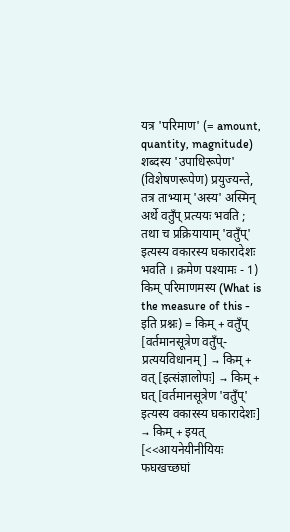यत्र 'परिमाण' (= amount, quantity, magnitude) शब्दस्य 'उपाधिरूपेण' (विशेषणरूपेण) प्रयुज्यन्ते, तत्र ताभ्याम् 'अस्य' अस्मिन् अर्थे वतुँप् प्रत्ययः भवति ; तथा च प्रक्रियायाम् 'वतुँप्' इत्यस्य वकारस्य घकारादेशः भवति । क्रमेण पश्यामः - 1) किम् परिमाणमस्य (What is the measure of this - इति प्रश्नः) = किम् + वतुँप् [वर्तमानसूत्रेण वतुँप्-प्रत्ययविधानम्] → किम् + वत् [इत्संज्ञालोपः] → किम् + घत् [वर्तमानसूत्रेण 'वतुँप्' इत्यस्य वकारस्य घकारादेशः] → किम् + इयत् [<<आयनेयीनीयियः फघखच्छघां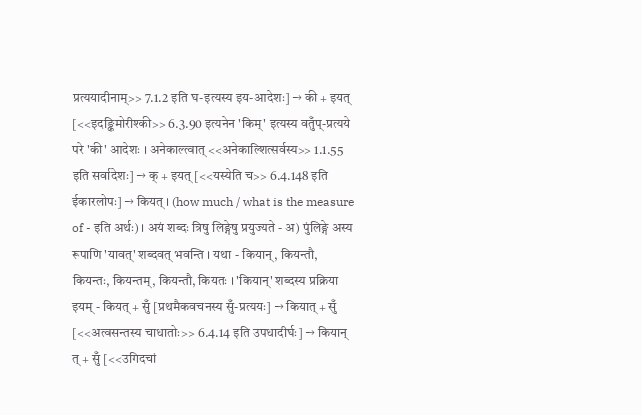प्रत्ययादीनाम्>> 7.1.2 इति घ-इत्यस्य इय-आदेशः] → की + इयत् [<<इदङ्किमोरीश्की>> 6.3.90 इत्यनेन 'किम्' इत्यस्य वतुँप्-प्रत्यये परे 'की' आदेशः । अनेकाल्त्वात् <<अनेकाल्शित्सर्वस्य>> 1.1.55 इति सर्वादेशः] → क् + इयत् [<<यस्येति च>> 6.4.148 इति ईकारलोपः] → कियत् । (how much / what is the measure of - इति अर्थः) । अयं शब्दः त्रिषु लिङ्गेषु प्रयुज्यते - अ) पुंलिङ्गे अस्य रूपाणि 'यावत्' शब्दवत् भवन्ति । यथा - कियान्, कियन्तौ, कियन्तः, कियन्तम्, कियन्तौ, कियतः । 'कियान्' शब्दस्य प्रक्रिया इयम् - कियत् + सुँ [प्रथमैकवचनस्य सुँ-प्रत्ययः] → कियात् + सुँ [<<अत्वसन्तस्य चाधातोः>> 6.4.14 इति उपधादीर्घः] → कियान् त् + सुँ [<<उगिदचां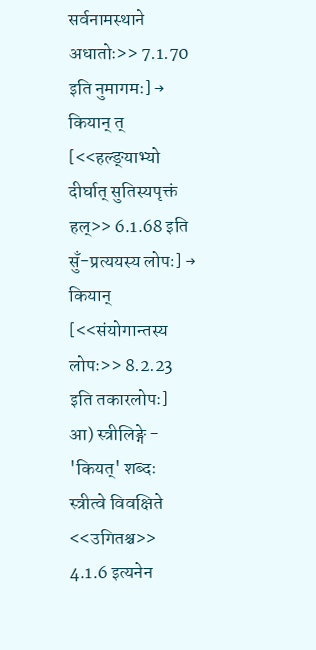सर्वनामस्थाने अधातोः>> 7.1.70 इति नुमागमः] → कियान् त् [<<हल्ङ्याभ्यो दीर्घात् सुतिस्यपृक्तं हल्>> 6.1.68 इति सुँ-प्रत्ययस्य लोपः] → कियान् [<<संयोगान्तस्य लोपः>> 8.2.23 इति तकारलोपः] आ) स्त्रीलिङ्गे - 'कियत्' शब्दः स्त्रीत्वे विवक्षिते <<उगितश्च>> 4.1.6 इत्यनेन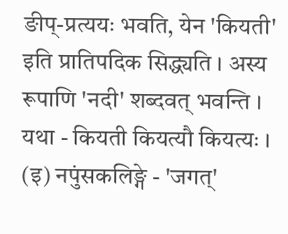ङीप्-प्रत्ययः भवति, येन 'कियती' इति प्रातिपदिक सिद्ध्यति । अस्य रूपाणि 'नदी' शब्दवत् भवन्ति । यथा - कियती कियत्यौ कियत्यः । (इ) नपुंसकलिङ्गे - 'जगत्'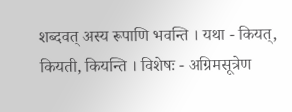शब्दवत् अस्य रूपाणि भवन्ति । यथा - कियत्, कियती, कियन्ति । विशेषः - अग्रिमसूत्रेण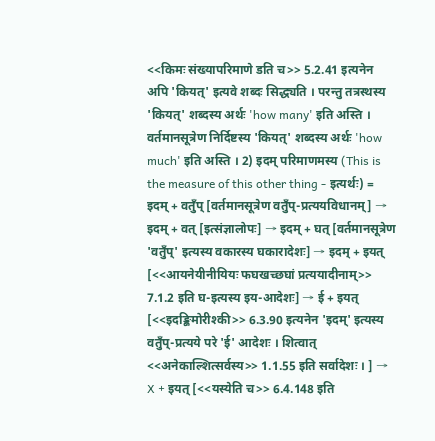<<किमः संख्यापरिमाणे डति च>> 5.2.41 इत्यनेन अपि 'कियत्' इत्यवे शब्दः सिद्ध्यति । परन्तु तत्रस्थस्य 'कियत्' शब्दस्य अर्थः 'how many' इति अस्ति । वर्तमानसूत्रेण निर्दिष्टस्य 'कियत्' शब्दस्य अर्थः 'how much' इति अस्ति । 2) इदम् परिमाणमस्य (This is the measure of this other thing - इत्यर्थः) = इदम् + वतुँप् [वर्तमानसूत्रेण वतुँप्-प्रत्ययविधानम्] → इदम् + वत् [इत्संज्ञालोपः] → इदम् + घत् [वर्तमानसूत्रेण 'वतुँप्' इत्यस्य वकारस्य घकारादेशः] → इदम् + इयत् [<<आयनेयीनीयियः फघखच्छघां प्रत्ययादीनाम्>> 7.1.2 इति घ-इत्यस्य इय-आदेशः] → ई + इयत् [<<इदङ्किमोरीश्की>> 6.3.90 इत्यनेन 'इदम्' इत्यस्य वतुँप्-प्रत्यये परे 'ई' आदेशः । शित्वात् <<अनेकाल्शित्सर्वस्य>> 1.1.55 इति सर्वादेशः । ] → X + इयत् [<<यस्येति च>> 6.4.148 इति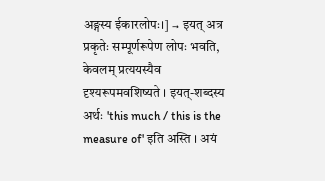अङ्गस्य ईकारलोपः।] → इयत् अत्र प्रकृतेः सम्पूर्णरूपेण लोपः भवति, केवलम् प्रत्ययस्यैव दृश्यरूपमवशिष्यते । इयत्-शब्दस्य अर्थः 'this much / this is the measure of' इति अस्ति । अयं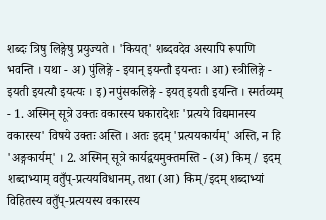शब्दः त्रिषु लिङ्गेषु प्रयुज्यते । 'कियत्' शब्दवदेव अस्यापि रूपाणि भवन्ति । यथा - अ) पुंलिङ्गे - इयान् इयन्तौ इयन्तः । आ) स्त्रीलिङ्गे - इयती इयत्यौ इयत्यः । इ) नपुंसकलिङ्गे - इयत् इयती इयन्ति । स्मर्तव्यम् - 1. अस्मिन् सूत्रे उक्तः वकारस्य घकारादेशः 'प्रत्यये विद्यमानस्य वकारस्य' विषये उक्तः अस्ति । अतः इदम् 'प्रत्ययकार्यम्' अस्ति, न हि 'अङ्गकार्यम्' । 2. अस्मिन् सूत्रे कार्यद्वयमुक्तमस्ति - (अ) किम् / इदम् शब्दाभ्याम् वतुँप्-प्रत्ययविधानम्, तथा (आ) किम्/इदम् शब्दाभ्यां विहितस्य वतुँप्-प्रत्ययस्य वकारस्य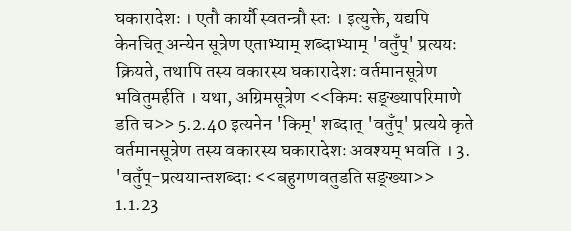घकारादेशः । एतौ कार्यौ स्वतन्त्रौ स्तः । इत्युक्ते, यद्यपि केनचित् अन्येन सूत्रेण एताभ्याम् शब्दाभ्याम् 'वतुँप्' प्रत्ययः क्रियते, तथापि तस्य वकारस्य घकारादेशः वर्तमानसूत्रेण भवितुमर्हति । यथा, अग्रिमसूत्रेण <<किमः सङ्ख्यापरिमाणे डति च>> 5.2.40 इत्यनेन 'किम्' शब्दात् 'वतुँप्' प्रत्यये कृते वर्तमानसूत्रेण तस्य वकारस्य घकारादेशः अवश्यम् भवति । 3. 'वतुँप्-प्रत्ययान्तशब्दाः <<बहुगणवतुडति सङ्ख्या>> 1.1.23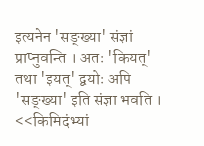इत्यनेन 'सङ्ख्या' संज्ञां प्राप्नुवन्ति । अतः 'कियत्' तथा 'इयत्' द्वयोः अपि 'सङ्ख्या' इति संज्ञा भवति ।
<<किमिदंभ्यां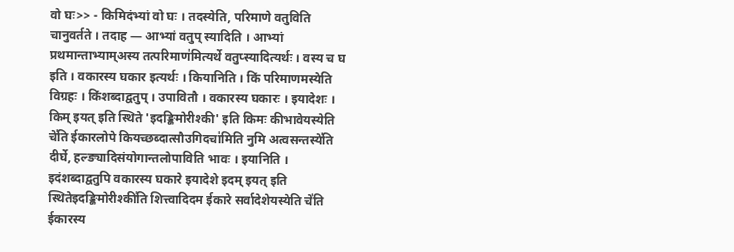वो घः>> - किमिदंभ्यां वो घः । तदस्येति, परिमाणे वतुविति चानुवर्तते । तदाह — आभ्यां वतुप् स्यादिति । आभ्यां प्रथमान्ताभ्याम्अस्य तत्परिमाण॑मित्यर्थे वतुप्स्यादित्यर्थः । वस्य च घ इति । वकारस्य घकार इत्यर्थः । कियानिति । किं परिमाणमस्येति विग्रहः । किंशब्दाद्वतुप् । उपावितौ । वकारस्य घकारः । इयादेशः । किम् इयत् इति स्थिते 'इदङ्किमोरीश्की' इति किमः कीभावेयस्येति चे॑ति ईकारलोपे कियच्छब्दात्सौउगिदचा॑मिति नुमि अत्वसन्तस्ये॑ति दीर्घे, हल्ङ्यादिसंयोगान्तलोपाविति भावः । इयानिति । इदंशब्दाद्वतुपि वकारस्य घकारे इयादेशे इदम् इयत् इति स्थितेइदङ्किमोरीश्की॑ति शित्त्वादिदम ईकारे सर्वादेशेयस्येति चे॑ति ईकारस्य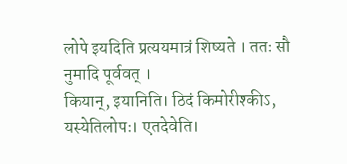लोपे इयदिति प्रत्ययमात्रं शिष्यते । ततः सौ नुमादि पूर्ववत् ।
कियान्, इयानिति। ठिदं किमोरीश्कीऽ, यस्येतिलोपः। एतदेवेति।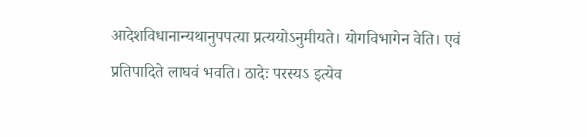आदेशविधानान्यथानुपपत्या प्रत्ययोऽनुमीयते। योगविभागेन वेति। एवं प्रतिपादिते लाघवं भवति। ठादेः परस्यऽ इत्येव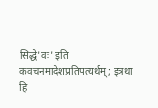सिद्धे'वः' इति कवचनमादेशप्रतिपत्यर्थम्; इत्रथा हि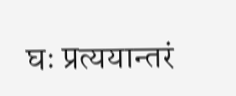घः प्रत्ययान्तरं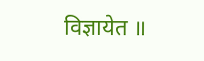विज्ञायेत ॥